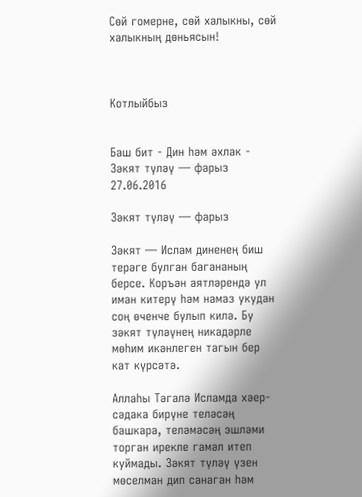Сөй гомерне, сөй халыкны, сөй халыкның дөньясын!



Котлыйбыз


Баш бит - Дин һәм әхлак - Зәкят түләү — фарыз
27.06.2016

Зәкят түләү — фарыз

Зәкят — Ислам диненең биш терәге булган багананың берсе. Коръән аятләрендә ул иман китерү һәм намаз укудан соң өченче булып килә. Бу зәкят түләүнең никадәрле мөһим икәнлеген тагын бер кат күрсәтә.

Аллаһы Тәгалә Исламда хәер-сәдака бирүне теләсәң башкара, теләмәсәң эшләми торган ирекле гамәл итеп куймады. Зәкят түләү үзен мөселман дип санаган һәм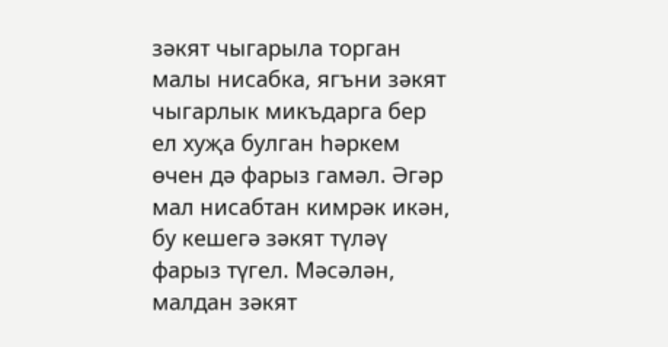зәкят чыгарыла торган малы нисабка, ягъни зәкят чыгарлык микъдарга бер ел хуҗа булган һәркем өчен дә фарыз гамәл. Әгәр мал нисабтан кимрәк икән, бу кешегә зәкят түләү фарыз түгел. Мәсәлән, малдан зәкят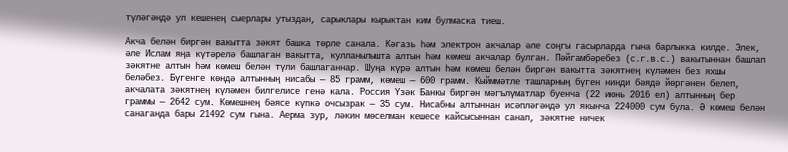түләгәндә ул кешенең сыерлары утыздан, сарыклары кырыктан ким булмаска тиеш.

Акча белән биргән вакытта зәкят башка төрле санала. Кәгазь һәм электрон акчалар әле соңгы гасырларда гына барлыкка килде. Элек, әле Ислам яңа күтәрелә башлаган вакытта, кулланылышта алтын һәм көмеш акчалар булган. Пәйгамбәребез (с.г.в.с.) вакытыннан башлап зәкятне алтын һәм көмеш белән түли башлаганнар. Шуңа күрә алтын һәм көмеш белән биргән вакытта зәкятнең күләмен без яхшы беләбез. Бүгенге көндә алтынның нисабы — 85 грамм, көмеш — 600 грамм. Кыйммәтле ташларның бүген нинди бәядә йөргәнен белеп, акчалата зәкятнең күләмен билгелисе генә кала. Россия Үзәк Банкы биргән мәгълүматлар буенча (22 июнь 2016 ел) алтынның бер граммы — 2642 сум. Көмешнең бәясе күпкә очсызрак — 35 сум. Нисабны алтыннан исәпләгәндә ул якынча 224000 сум була. Ә көмеш белән санаганда бары 21492 сум гына. Аерма зур, ләкин мөселман кешесе кайсысыннан санап, зәкятне ничек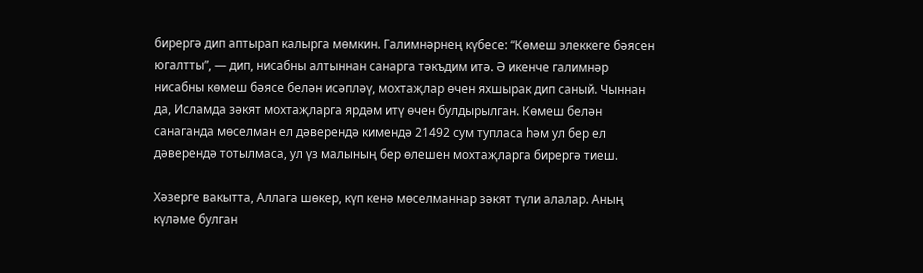бирергә дип аптырап калырга мөмкин. Галимнәрнең күбесе: “Көмеш элеккеге бәясен югалтты”, — дип, нисабны алтыннан санарга тәкъдим итә. Ә икенче галимнәр нисабны көмеш бәясе белән исәпләү, мохтаҗлар өчен яхшырак дип саный. Чыннан да, Исламда зәкят мохтаҗларга ярдәм итү өчен булдырылган. Көмеш белән санаганда мөселман ел дәверендә кимендә 21492 сум тупласа һәм ул бер ел дәверендә тотылмаса, ул үз малының бер өлешен мохтаҗларга бирергә тиеш.

Хәзерге вакытта, Аллага шөкер, күп кенә мөселманнар зәкят түли алалар. Аның күләме булган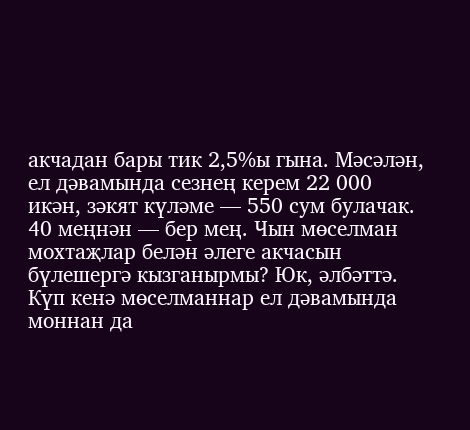акчадан бары тик 2,5%ы гына. Мәсәлән, ел дәвамында сезнең керем 22 000 икән, зәкят күләме — 550 сум булачак. 40 меңнән — бер мең. Чын мөселман мохтаҗлар белән әлеге акчасын бүлешергә кызганырмы? Юк, әлбәттә. Күп кенә мөселманнар ел дәвамында моннан да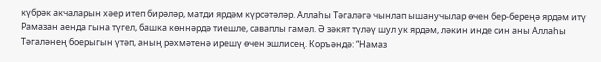күбрәк акчаларын хәер итеп бирәләр, матди ярдәм күрсәтәләр. Аллаһы Тәгаләгә чынлап ышанучылар өчен бер-береңә ярдәм итү Рамазан аенда гына түгел, башка көннәрдә тиешле, саваплы гамәл. Ә зәкят түләү шул ук ярдәм, ләкин инде син аны Аллаһы Тәгаләнең боерыгын үтәп, аның рәхмәтенә ирешү өчен эшлисең. Коръәндә: “Намаз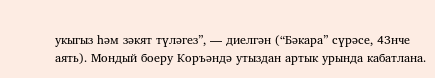укыгыз һәм зәкят түләгез”, — диелгән (“Бәкара” сүрәсе, 43нче аять). Мондый боеру Коръәндә утыздан артык урында кабатлана.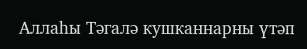Аллаһы Тәгалә кушканнарны үтәп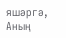яшәргә, Аның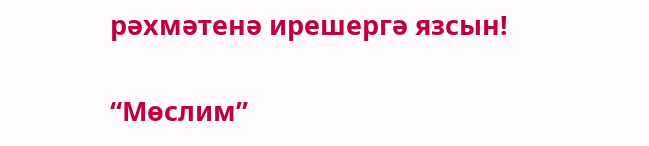рәхмәтенә ирешергә язсын!

“Мөслим”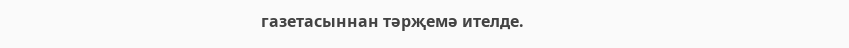газетасыннан тәрҗемә ителде.